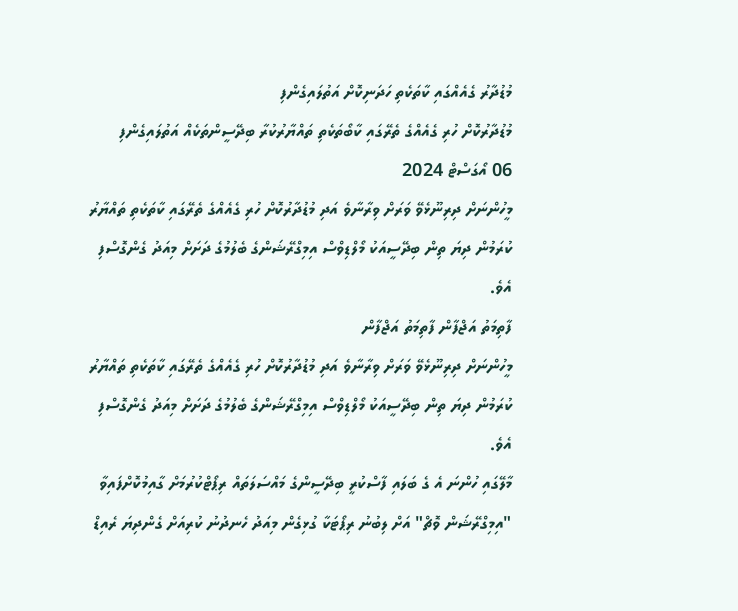މުޑުދާރު ގެއެއްގައި ކާތަކެތި ހަދަނިކޮށް އަތުލައިގެންފި
މުޑުދާރުކޮށް ހުރި ގެއެއްގެ ތެރޭގައި ކާބޯތަކެތި ތައްޔާރުކުރާ ބިދޭސީންތަކެއް އަތުލައިގެންފި
06 އޯގަސްޓް 2024
މީހުންނަށް ދިރިނޫޅެވޭ ވަރަށް ވިރާނާވެ އަދި މުޑުދާރުކޮށް ހުރި ގެއެއްގެ ތެރޭގައި ކާތަކެތި ތައްޔާރު ކުރަމުން ދިޔަ ތިން ބިދޭސީއަކު މޯލްޑިވްސް އިމިގްރޭޝަންގެ ބެލުމުގެ ދަށަށް މިއަދު ގެންގޮސްފި އެވެ.
ފާތިމަތު އަޖްފާން ފާތިމަތު އަޖްފާން
މީހުންނަށް ދިރިނޫޅެވޭ ވަރަށް ވިރާނާވެ އަދި މުޑުދާރުކޮށް ހުރި ގެއެއްގެ ތެރޭގައި ކާތަކެތި ތައްޔާރު ކުރަމުން ދިޔަ ތިން ބިދޭސީއަކު މޯލްޑިވްސް އިމިގްރޭޝަންގެ ބެލުމުގެ ދަށަށް މިއަދު ގެންގޮސްފި އެވެ.
މާލޭގައި ހުންނަ އެ ގެ ބަލައި ފާސްކުރީ ބިދޭސީންގެ މައްސަލަތައް ރިޕޯޓްކުރުމަށް ގާއިމުކޮށްފައިވާ "އިމިގްރޭޝަން ވޮޗް" އަށް ލިބުނު ރިޕޯޓަކާ ގުޅިގެން މިއަދު ހެނދުނު ކުރިއަށް ގެންދިޔަ ރެއިޑް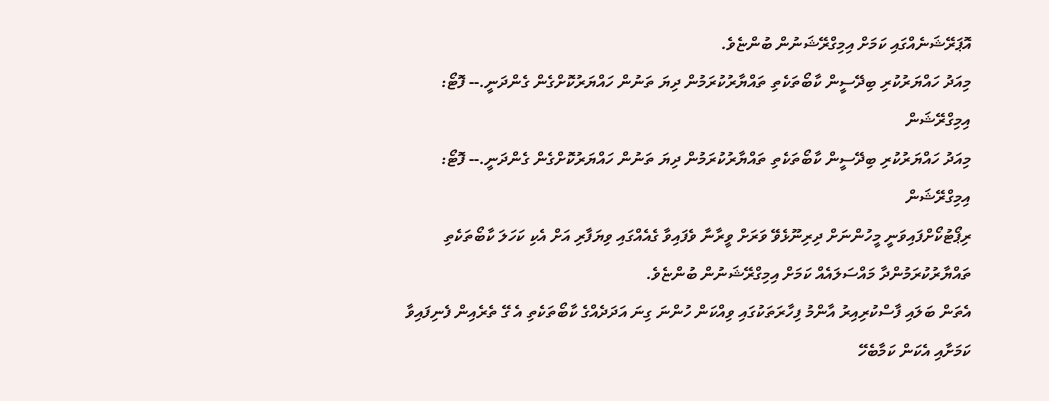އޮޕަރޭޝަނެއްގައި ކަމަށް އިމިގްރޭޝަނުން ބުންޏެވެ.
މިއަދު ހައްޔަރުކުރި ބިދޭސީން ކާބޯތަކެތި ތައްޔާރުކުރަމުން ދިޔަ ތަނުން ހައްޔަރުކޮށްގެން ގެންދަނީ.-- ފޮޓޯ: އިމިގްރޭޝަން
މިއަދު ހައްޔަރުކުރި ބިދޭސީން ކާބޯތަކެތި ތައްޔާރުކުރަމުން ދިޔަ ތަނުން ހައްޔަރުކޮށްގެން ގެންދަނީ.-- ފޮޓޯ: އިމިގްރޭޝަން
ރިޕޯޓުކޯށްފައިވަނީ މީހުންނަށް ދިރިނޫޅެވޭ ވަރަށް ވީރާނާ ވެފައިވާ ގެއެއްގައި ވިޔަފާރި އަށް އެކި ކަހަލަ ކާބޯތަކެތި ތައްޔާރުކުރަމުންދާ މައްސަލައެއް ކަމަށް އިމިގްރޭޝަނުން ބުންޏެވެ.
އެތަން ބަލައި ފާސްކުރިއިރު އާންމު ފިހާރަތަކުގައި ވިއްކަން ހުންނަ ގިނަ އަދަދެއްގެ ކާބޯތަކެތި އެ ގޭ ތެރެއިން ފެނިފައިވާ ކަމަށާއި އެކަން ކަމާބެހޭ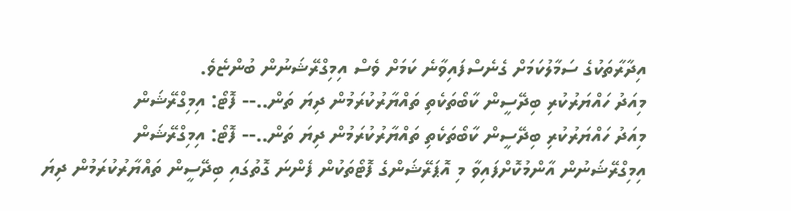އިދާރާތަކުގެ ސަމާލުކަމަށް ގެނެސްފައިވާނެ ކަމަށް ވެސް އިމިގްރޭޝަނުން ބުންޏެވެ.
މިއަދު ހައްޔަރުކުރި ބިދޭސީން ކާބޯތަކެތި ތައްޔާރުކުރަމުން ދިޔަ ތަން..-- ފޮޓޯ: އިމިގްރޭޝަން
މިއަދު ހައްޔަރުކުރި ބިދޭސީން ކާބޯތަކެތި ތައްޔާރުކުރަމުން ދިޔަ ތަން..-- ފޮޓޯ: އިމިގްރޭޝަން
އިމިގްރޭޝަނުން އާންމުކޮށްފައިވާ މި އޮޕަރޭޝަންގެ ފޮޓޯތަކުން ފެންނަ ގޮތުގައި ބިދޭސީން ތައްޔާރުކުރަމުން ދިޔަ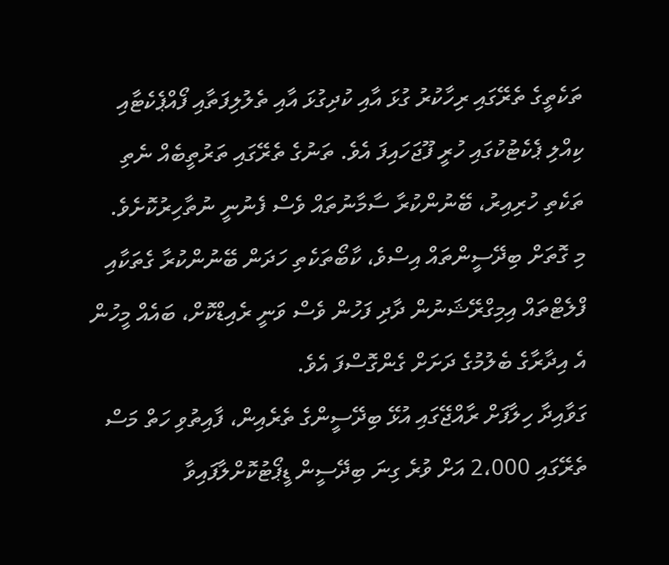ތަކެތީގެ ތެރޭގައި ރިހާކުރު ގުޅަ އާއި ކުދިގުޅަ އާއި ތެލުލިފަތާއި ފޯއްޕެކެޓާއި ކިއްލި ޕެކެޓުކުގައި ހުރީ ފޫޖަހައިފަ އެވެ. ތަނުގެ ތެރޭގައި ތަރުތީބެއް ނެތި ތަކެތި ހުރިއިރު، ބޭނުންކުރާ ސާމާނުތައް ވެސް ފެނުނީ ނުތާހިރުކޮށެވެ.
މި ގޮތަށް ބިދޭސީންތައް އިސްވެ، ކާބޯތަކެތި ހަދަން ބޭނުންކުރާ ގެތަކާއި ފްލެޓްތައް އިމިގްރޭޝަނުން ދާދި ފަހުން ވެސް ވަނީ ރެއިޑްކޮށް، ބައެއް މީހުން އެ އިދާރާގެ ބެލުމުގެ ދަށަށް ގެންގޮސްފަ އެވެ.
ގަވާއިދާ ހިލާފަށް ރާއްޖޭގައި އުޅޭ ބިދޭސީންގެ ތެރެއިން، ފާއިތުވި ހަތް މަސް ތެރޭގައި 2،000 އަށް ވުރެ ގިނަ ބިދޭސީން ޑީޕޯޓުކޮށްލާފައިވާ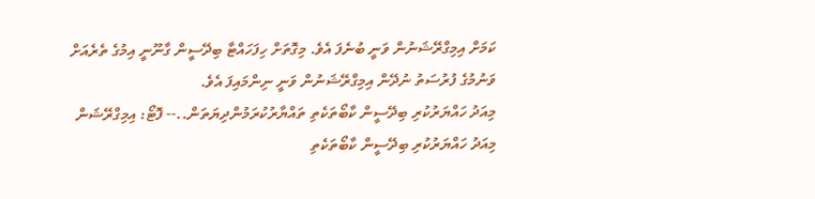ކަމަށް އިމިގްރޭޝަނުން ވަނީ ބުނެފަ އެވެ. މިގޮތަށް ހިފަހައްޓާ ބިދޭސީން ގާނޫނީ އިމުގެ ތެރެއަށް ވަނުމުގެ ފުރުސަތު ނުދޭން އިމިގްރޭޝަނުން ވަނީ ނިންމައިފަ އެވެ.
މިއަދު ހައްޔަރުކުރި ބިދޭސީން ކާބޯތަކެތި ތައްޔާރުކުރަމުންދިޔަތަން..-- ފޮޓޯ: އިމިގްރޭޝަން
މިއަދު ހައްޔަރުކުރި ބިދޭސީން ކާބޯތަކެތި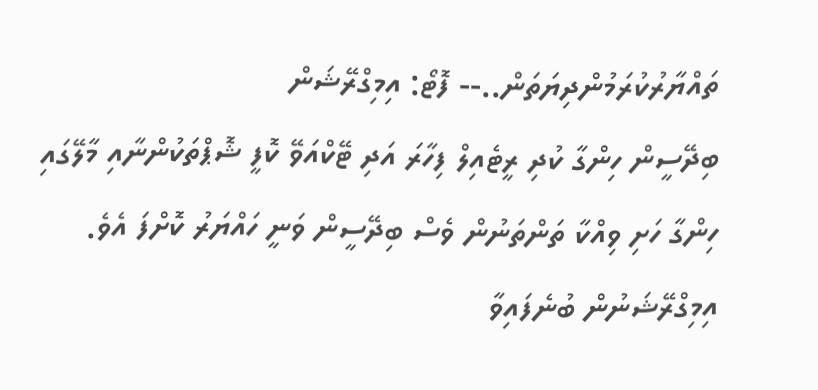ތައްޔާރުކުރަމުންދިޔަތަން..-- ފޮޓޯ: އިމިގްރޭޝަން
ބިދޭސީން ހިންގާ ކުދި ރީޓެއިލް ފިހާރަ އަދި ޓޭކްއަވޭ ކޮފީ ޝޮޕްތަކުންނާއި މާލޭގައި ހިންގާ ހަށި ވިއްކާ ތަންތަނުން ވެސް ބިދޭސީން ވަނީ ހައްޔަރު ކޮށްފަ އެވެ. އިމިގްރޭޝަނުން ބުނެފައިވާ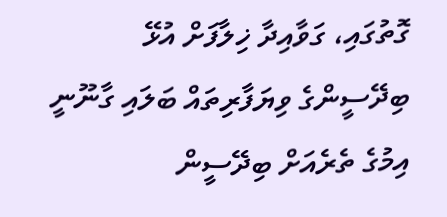ގޮތުގައި، ގަވާއިދާ ޚިލާފަށް އުޅޭ ބިދޭސީންގެ ވިޔަފާރިތައް ބަލައި ގާނޫނީ އިމުގެ ތެރެއަށް ބިދޭސީން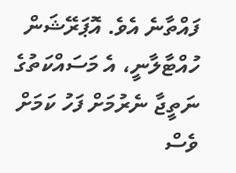ފައްތާނެ އެވެ. އޮޕަރޭޝަން ހުއްޓާލާނީ، އެ މަސައްކަތުގެ ނަތީޖާ ނެރުމަށް ފަހު ކަމަށް ވެސް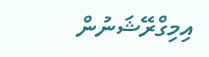އިމިގްރޭޝަނުން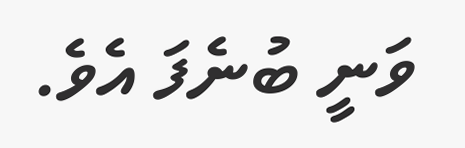ވަނީ ބުނެފަ އެވެ.